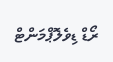ރޯޑް ޑިވެލޮޕްމަންޓް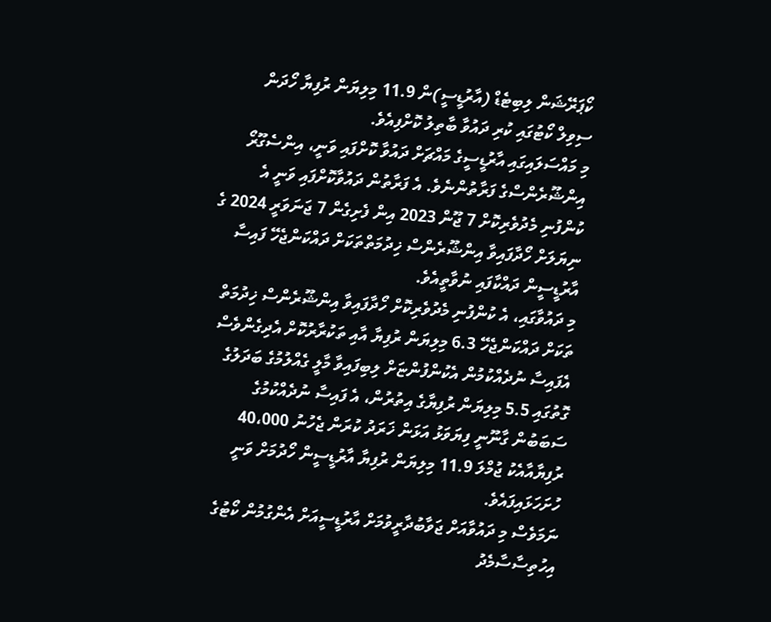ކޯޕަރޭޝަން ލިބިޓެޑް (އާރުޑީސީ)ން 11.9 މިލިޔަން ރުފިޔާ ހޯދަން ސިވިލް ކޯޓުގައި ކުރި ދައުވާ ބާތިލު ކޮށްފިއެވެ.
މި މައްސަލައިގައި އާރުޑީސީގެ މައްޗަށް ދައުވާ ކޮށްފައި ވަނީ، އިންސެގޫރޯ އިންޝޫރެންސްގެ ފަރާތުންނެވެ. އެ ފަރާތުން ދައުވާކޮށްފައި ވަނީ އެ ކުންފުނި މެދުވެރިކޮށް 7 ޖޫން 2023 އިން ފެށިގެން 7 ޖަނަވަރީ 2024 ގެ ނިޔަލަށް ހޯދާފައިވާ އިންޝޫރެންސް ޚިދުމަތްތަކަށް ދައްކަންޖެހޭ ފައިސާ އާރުޑީސީން ދައްކާފައި ނުވާތީއެވެ.
މި ދައުވާގައި، އެ ކުންފުނި މެދުވެރިކޮށް ހޯދާފައިވާ އިންޝޫރެންސް ޚިދުމަތް ތަކަށް ދައްކަންޖެހޭ 6.3 މިލިޔަން ރުފިޔާ އާއި ތަކުރާރުކޮށް އެދިގެންވެސް އެފައިސާ ނުދެއްކުމުން އެކުންފުންޏަށް ލިބިފައިވާ މާލީ ގެއްލުމުގެ ބަދަލުގެ ގޮތުގައި 5.5 މިލިޔަން ރުފިޔާގެ އިތުރުން، އެ ފައިސާ ނުދެއްކުމުގެ ސަބަބުން ގާނޫނީ ފިޔަވަޅު އަޅަން ޚަރަދު ކުރަން ޖެހުނު 40،000 ރުފިޔާއާއެކު ޖުމްލަ 11.9 މިލިޔަން ރުފިޔާ އާރުޑީސީން ހޯދުމަށް ވަނީ ހުށަހަޅައިފައެވެ.
ނަމަވެސް މި ދައުވާއަށް ޖަވާބުދާރީވުމަށް އާރުޑީސީއަށް އެންގުމުން ކޯޓުގެ އިހުތިސާސާމެދު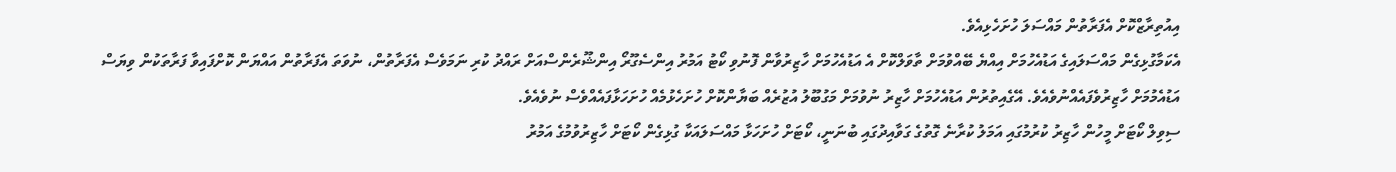އިއުތިރާޒްކޮށް އެފަރާތުން މައްސަލަ ހުށަހެޅިއެވެ.
އެކަމާގުޅިގެން މައްސަލައިގެ އަޑުއެހުމަށް އިއްޔެ ބޭއްވުމަށް ތާވަލްކޮށް އެ އަޑުއެހުމަށް ހާޒިރުވާން ފޮނުވި ކޯޓު އަމުރު އިންސެގޫރޯ އިންޝޫރެންސްއަށް ރައްދު ކުރި ނަމަވެސް އެފަރާތުން، ނުވަތަ އެފަރާތުން އައްޔަން ކޮށްފައިވާ ފަރާތަކުން ވިޔަސް އަޑުއެމުމަށް ހާޒިރުވެފައެއްނުވެއެވެ. އޭގެއިތުރުން އަޑުއެހުމަށް ހާޒިރު ނުވުމަށް މަގުބޫލު އުޒުރެއް ބަޔާންކޮށް ހުށަހެޅުމެއް ހުށަހަޅާފައެއްވެސް ނުވެއެވެ.
ސިވިލް ކޯޓަށް މީހުން ހާޒިރު ކުރުމުގައި އަމަލު ކުރާނެ ގޮތުގެ ގަވާއިދުގައި ބުނަނީ، ކޯޓަށް ހުށަހަޅާ މައްސަލައަކާ ގުޅިގެން ކޯޓަށް ހާޒިރުވުމުގެ އަމުރު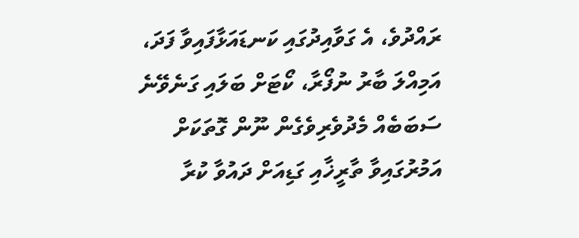ރައްދުވެ، އެ ގަވާއިދުގައި ކަނޑައަޅާފައިވާ ފަދަ، އަމިއްލަ ބާރު ނުފޯރާ، ކޯޓަށް ބަލައި ގަނެވޭނެ ސަބަބެއް މެދުވެރިވެގެން ނޫން ގޮތަކަށް އަމުރުގައިވާ ތާރީޚާއި ގަޑިއަށް ދައުވާ ކުރާ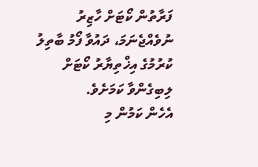ފަރާތުން ކޯޓަށް ހާޒިރު ނުވެއްޖެނަމަ، ދައުވާ ފޯމު ބާތިލު ކުރުމުގެ އިޚްތިޔާރު ކޯޓަށް ލިބިގެންވާ ކަމަށެވެ.
އެހެން ކަމުން މި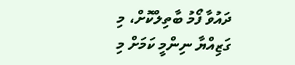ދައުވާ ފޯމު ބާތިލްކޮށް، މި ގަޒިއްޔާ ނިންމީ ކަމަށް މި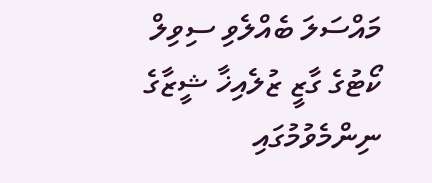މައްސަލަ ބެއްލެވި ސިވިލް ކޯޓުގެ ގާޒީ ޒުލެއިޚާ ޝީޒާގެ ނިންމެވުމުގައި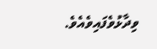ވިދާޅުވެފައިވެއެވެ.